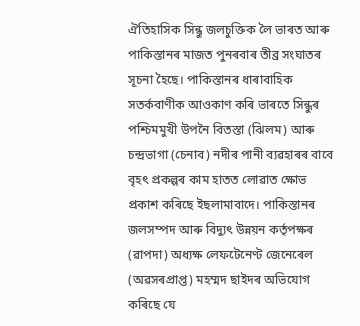ঐতিহাসিক সিন্ধু জলচুক্তিক লৈ ভাৰত আৰু পাকিস্তানৰ মাজত পুনৰবাৰ তীব্ৰ সংঘাতৰ সূচনা হৈছে। পাকিস্তানৰ ধাৰাবাহিক সতৰ্কবাণীক আওকাণ কৰি ভাৰতে সিন্ধুৰ পশ্চিমমুখী উপনৈ বিতস্তা (ঝিলম) আৰু চন্দ্ৰভাগা (চেনাব) নদীৰ পানী ব্যৱহাৰৰ বাবে বৃহৎ প্ৰকল্পৰ কাম হাতত লোৱাত ক্ষোভ প্ৰকাশ কৰিছে ইছলামাবাদে। পাকিস্তানৰ জলসম্পদ আৰু বিদ্যুৎ উন্নয়ন কৰ্তৃপক্ষৰ (ৱাপদা) অধ্যক্ষ লেফটেনেণ্ট জেনেৰেল (অৱসৰপ্ৰাপ্ত) মহম্মদ ছাইদৰ অভিযোগ কৰিছে যে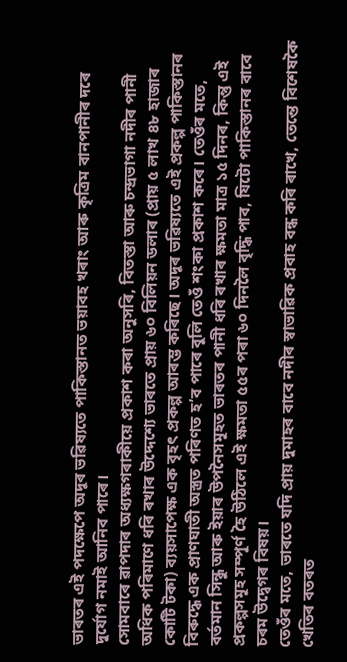ভাৰতৰ এই পদক্ষেপে অদূৰ ভৱিষ্যতে পাকিস্তানত ভয়াবহ খৰাং আৰু কৃত্ৰিম বানপানীৰ দৰে দুৰ্যোগ নমাই আনিব পাৰে।
সোমবাৰে ৱাপদাৰ অধ্যক্ষগৰাকীয়ে প্ৰকাশ কৰা অনুসৰি, বিতস্তা আৰু চন্দ্ৰভাগা নদীৰ পানী অধিক পৰিমাণে ধৰি ৰখাৰ উদ্দেশ্যে ভাৰতে প্ৰায় ৬০ বিলিয়ন ডলাৰ (প্ৰায় ৫ লাখ ৪৮ হাজাৰ কোটি টকা) ব্যয়সাপেক্ষ এক বৃহৎ প্ৰকল্প আৰম্ভ কৰিছে। অদূৰ ভৱিষ্যতে এই প্ৰকল্প পাকিস্তানৰ বিৰুদ্ধে এক প্ৰাণঘাতী অস্ত্ৰত পৰিণত হ’ব পাৰে বুলি তেওঁ শংকা প্ৰকাশ কৰে। তেওঁৰ মতে, বৰ্তমান সিন্ধু আৰু ইয়াৰ উপনৈসমূহত ভাৰতৰ পানী ধৰি ৰখাৰ ক্ষমতা মাত্ৰ ১৫ দিনৰ, কিন্তু এই প্ৰকল্পসমূহ সম্পূৰ্ণ হৈ উঠিলে এই ক্ষমতা ৫৫ৰ পৰা ৬০ দিনলৈ বৃদ্ধি পাব, যিটো পাকিস্তানৰ বাবে চৰম উদ্বেগৰ বিষয়।
তেওঁৰ মতে, ভাৰতে যদি প্ৰায় দুমাহৰ বাবে নদীৰ স্বাভাৱিক প্ৰবাহ বন্ধ কৰি ৰাখে, তেন্তে বিশেষকৈ খেতিৰ বতৰত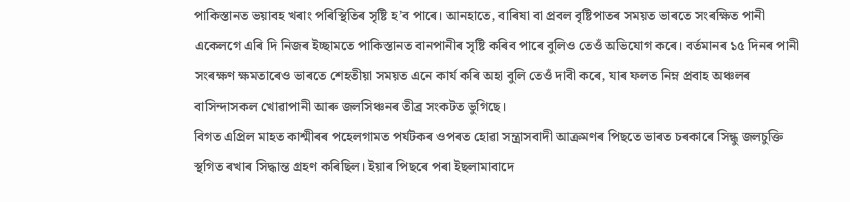পাকিস্তানত ভয়াবহ খৰাং পৰিস্থিতিৰ সৃষ্টি হ’ব পাৰে। আনহাতে, বাৰিষা বা প্ৰবল বৃষ্টিপাতৰ সময়ত ভাৰতে সংৰক্ষিত পানী একেলগে এৰি দি নিজৰ ইচ্ছামতে পাকিস্তানত বানপানীৰ সৃষ্টি কৰিব পাৰে বুলিও তেওঁ অভিযোগ কৰে। বৰ্তমানৰ ১৫ দিনৰ পানী সংৰক্ষণ ক্ষমতাৰেও ভাৰতে শেহতীয়া সময়ত এনে কাৰ্য কৰি অহা বুলি তেওঁ দাবী কৰে, যাৰ ফলত নিম্ন প্ৰবাহ অঞ্চলৰ বাসিন্দাসকল খোৱাপানী আৰু জলসিঞ্চনৰ তীব্ৰ সংকটত ভুগিছে।
বিগত এপ্ৰিল মাহত কাশ্মীৰৰ পহেলগামত পৰ্যটকৰ ওপৰত হোৱা সন্ত্ৰাসবাদী আক্ৰমণৰ পিছতে ভাৰত চৰকাৰে সিন্ধু জলচুক্তি স্থগিত ৰখাৰ সিদ্ধান্ত গ্ৰহণ কৰিছিল। ইয়াৰ পিছৰে পৰা ইছলামাবাদে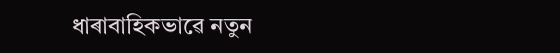ধাৰাবাহিকভাৱে নতুন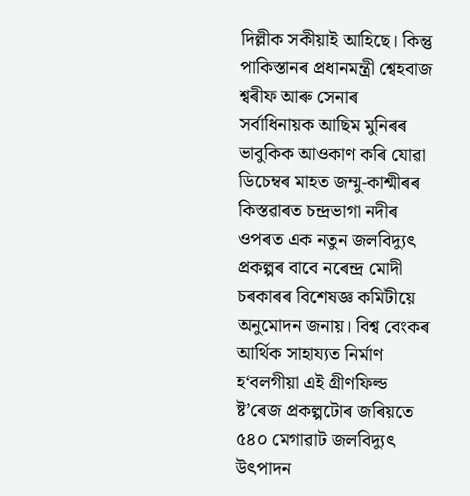দিল্লীক সকীয়াই আহিছে। কিন্তু পাকিস্তানৰ প্ৰধানমন্ত্ৰী শ্বেহবাজ শ্বৰীফ আৰু সেনাৰ সৰ্বাধিনায়ক আছিম মুনিৰৰ ভাবুকিক আওকাণ কৰি যোৱা ডিচেম্বৰ মাহত জম্মু-কাশ্মীৰৰ কিস্তৱাৰত চন্দ্ৰভাগা নদীৰ ওপৰত এক নতুন জলবিদ্যুৎ প্ৰকল্পৰ বাবে নৰেন্দ্ৰ মোদী চৰকাৰৰ বিশেষজ্ঞ কমিটীয়ে অনুমোদন জনায়। বিশ্ব বেংকৰ আৰ্থিক সাহায্যত নিৰ্মাণ হ‘বলগীয়া এই গ্ৰীণফিল্ড ষ্ট’ৰেজ প্ৰকল্পটোৰ জৰিয়তে ৫৪০ মেগাৱাট জলবিদ্যুৎ উৎপাদন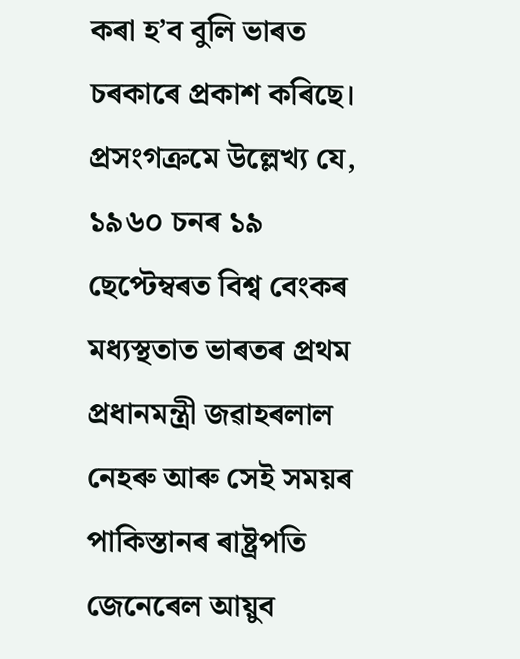কৰা হ’ব বুলি ভাৰত চৰকাৰে প্ৰকাশ কৰিছে।
প্ৰসংগক্ৰমে উল্লেখ্য যে, ১৯৬০ চনৰ ১৯ ছেপ্টেম্বৰত বিশ্ব বেংকৰ মধ্যস্থতাত ভাৰতৰ প্ৰথম প্ৰধানমন্ত্ৰী জৱাহৰলাল নেহৰু আৰু সেই সময়ৰ পাকিস্তানৰ ৰাষ্ট্ৰপতি জেনেৰেল আয়ুব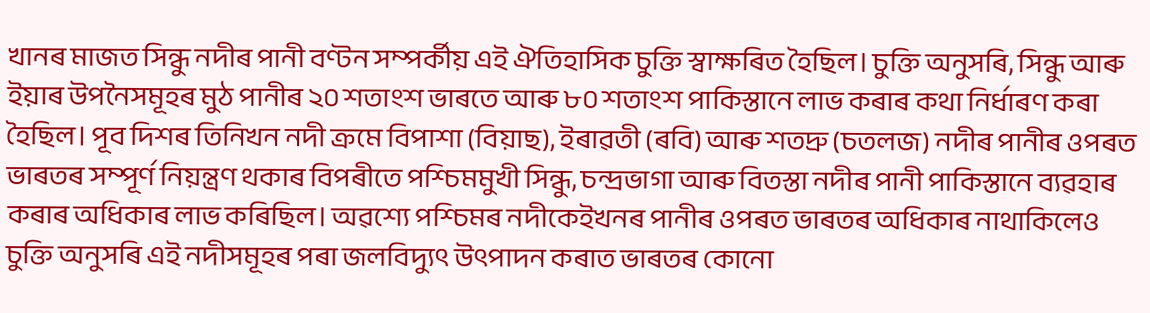খানৰ মাজত সিন্ধু নদীৰ পানী বণ্টন সম্পৰ্কীয় এই ঐতিহাসিক চুক্তি স্বাক্ষৰিত হৈছিল। চুক্তি অনুসৰি, সিন্ধু আৰু ইয়াৰ উপনৈসমূহৰ মুঠ পানীৰ ২০ শতাংশ ভাৰতে আৰু ৮০ শতাংশ পাকিস্তানে লাভ কৰাৰ কথা নিৰ্ধাৰণ কৰা হৈছিল। পূব দিশৰ তিনিখন নদী ক্ৰমে বিপাশা (বিয়াছ), ইৰাৱতী (ৰবি) আৰু শতদ্ৰু (চতলজ) নদীৰ পানীৰ ওপৰত ভাৰতৰ সম্পূৰ্ণ নিয়ন্ত্ৰণ থকাৰ বিপৰীতে পশ্চিমমুখী সিন্ধু, চন্দ্ৰভাগা আৰু বিতস্তা নদীৰ পানী পাকিস্তানে ব্যৱহাৰ কৰাৰ অধিকাৰ লাভ কৰিছিল। অৱশ্যে পশ্চিমৰ নদীকেইখনৰ পানীৰ ওপৰত ভাৰতৰ অধিকাৰ নাথাকিলেও চুক্তি অনুসৰি এই নদীসমূহৰ পৰা জলবিদ্যুৎ উৎপাদন কৰাত ভাৰতৰ কোনো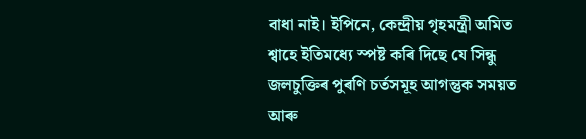বাধা নাই। ইপিনে, কেন্দ্ৰীয় গৃহমন্ত্ৰী অমিত শ্বাহে ইতিমধ্যে স্পষ্ট কৰি দিছে যে সিন্ধু জলচুক্তিৰ পুৰণি চৰ্তসমূহ আগন্তুক সময়ত আৰু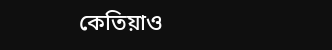কেতিয়াও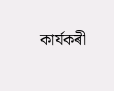কাৰ্যকৰী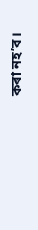কৰা নহ’ব।